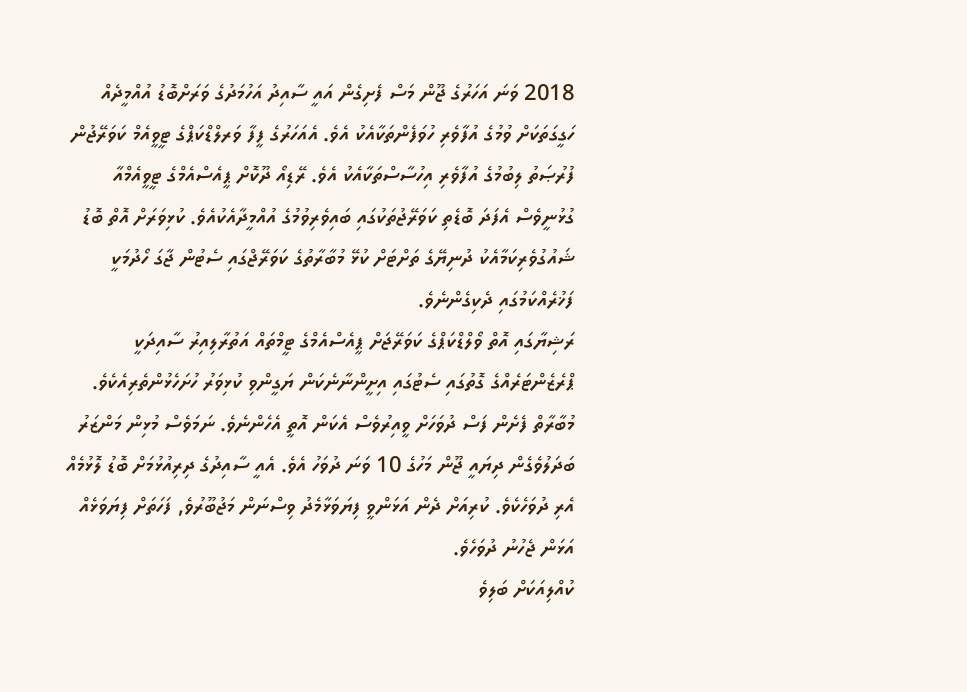2018 ވަނަ އަހަރުގެ ޖޫން މަސް ފެށިގެން އައީ ސާއިދު އަހުމަދުގެ ވަރަށްބޮޑު އުއްމީދެއް ހަގީގަތަކަށް ވުމުގެ އުފާވެރި ހުވަފެންތަކާއެކު އެވެ. އެއަހަރުގެ ފީފާ ވަރލްޑްކަޕްގެ ޓީވީއެމް ކަވަރޭޖުން ފުރުޞަތު ލިބުމުގެ އުފާވެރި އިހުސާސްތަކާއެކު އެވެ. ރޭޑިއޯ ދޫކޮށް ޕީއެސްއެމްގެ ޓީވީއެމްއާ ގުޅުނީވެސް އެފަދަ ބޮޑެތި ކަވަރޭޖުތަކުގައި ބައިވެރިވުމުގެ އުއްމީދާއެކުއެވެ. ކުޅިވަރަށް އޮތް ބޮޑު ޝައުގުވެރިކަމާއެކު ދުނިޔޭގެ ތަށްޓަށް ކުޅޭ މުބާރާތުގެ ކަވަރޭޖްގައި ސެޓުން ޖާގަ ހޯދުމަކީ ފަޚުރެއްކަމުގައި ދެކިގެންނެވެ.
ރަޝިޔާގައި އޮތް ވޯލްޑްކަޕްގެ ކަވަރޭޖަށް ޕީއެސްއެމްގެ ޓީމްތައް އަތުރާލިއިރު ސާއިދަކީ ޕްރެޒެންޓަރެއްގެ ގޮތުގައި ސެޓުގައި އިށީންނާނެކަން ޔަގީންވި ކުޅިވަރު ހުށަހެޅުންތެރިއެކެވެ. މުބާރާތް ފެށެން ފަސް ދުވަހަށް ވީއިރުވެސް އެކަން އޮތީ އެހެންނެވެ. ނަމަވެސް މުޅިން މަންޒަރު ބަދަލުވެގެން ދިޔައީ ޖޫން މަހުގެ 10 ވަނަ ދުވަހު އެވެ. އެއީ ސާއިދުގެ ދިރިއުޅުމަށް ބޮޑު ލޮޅުމެއް އެރި ދުވަހެކެވެ. ކުރިއަށް ދެން އަޅަންވީ ފިޔަވަޅާމެދު ވިސްނަން މަޖުބޫރުވެ, ފަހަތަށް ފިޔަވަޅެއް އަޅަން ޖެހުނު ދުވަހެވެ.
ކުއްލިއަކަށް ބަލިވެ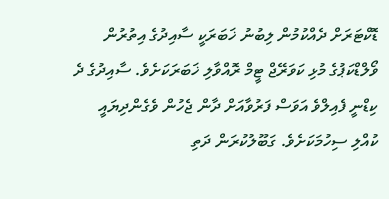ޑޮކްޓަރަށް ދެއްކުމުން ލިބުނު ޚަބަރަކީ ސާއިދުގެ އިތުރުން ވޯލްޑްކަޕުގެ މުޅި ކަވަރޭޖް ޓީމް ރޮއްވާލި ޚަބަރަކަށެވެ. ސާއިދުގެ ދެ ކިޑްނީ ފެއިލްވެ އަވަސް ފަރުވާއަށް ދާން ޖެހުން ވެގެންދިޔައީ ކުއްލި ސިހުމަކަށެވެ. ގަބޫލުކުރަން ދަތި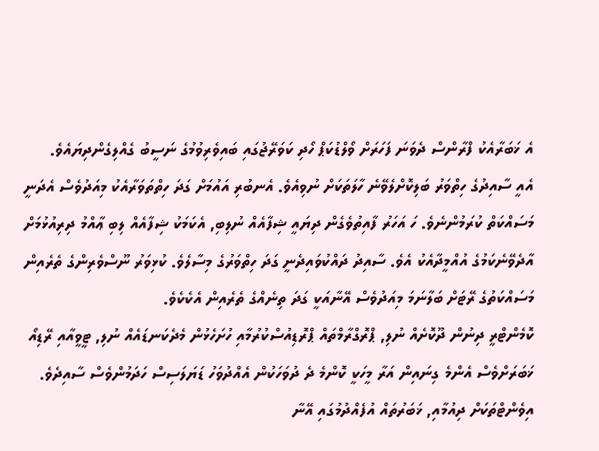އެ ޚަބަރާއެކު ފްރާންސް ދެވަނަ ފަހަރަށް ވޯލްޑުކަޕް ހޯދި ކަވަރޭޖުގައި ބައިވެރިވުމުގެ ނަސީބު ގެއްލިގެންދިޔައެވެ.
އެއީ ސާއިދުގެ ހިތްވަރު ބަލިކޮށްލެވޭނެ ހާލަތަކަށް ނުވިއެވެ. އެނބުރި އައުމަށް ގަދަ ހިތްތަވަރާއެކު މިއަދުވެސް އެދަނީ މަސައްކަތް ކުރަމުންނެވެ. ހަ އަހަރު ފާއިތުވެގެން ދިޔައީ ޝިފާއެއް ނުލިބި, އެކަމަކު ޝިފާއެއް ލިބި ޢާއްމު ދިރިއުޅުމަށް އާދެވޭނެކަމުގެ އުއްމީދާއެކު އެވެ. ސާއިދު ދައްކުވައިދެނީ ގަދަ ހިތްވަރުގެ މިސާލެވެ. ކުޅިވަރު ނޫސްވެރިންގެ ތެރެއިން މަސައްކަތުގެ ރޭޓަށް ބަލާނަމަ މިއަދުވެސް އޭނާއަކީ ގަދަ ތިނެއްގެ ތެރެއިން އެކެކެވެ.
ކޮމެންޓްރީ ދިނުން ދޫކޮށެއް ނުލި, ޕްރޮގްރާމްތައް ޕްރޮޑިއުސްކުރުމާއި ހުށަހެޅުން މެދެކަނޑައެއް ނުލި, ޓީވީއާއި ރޭޑިއޯ ޚަބަރަށްވެސް އެންމެ ގިނައިން އަރާ މީހަކީ ކޮންމެ ދެ ދުވަހަކުން އެއްދުވަހު ޑަޔަލަސިސް ހަދަމުންވެސް ސާއިދެވެ. އިވެންޓްތަކަށް ދިއުމާއި, ޚަބަރުތައް އުފެއްދުމުގައި އޭނާ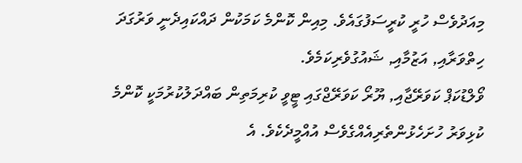މިއަދުވެސް ހުރީ ކުރީސަފުގައެވެ. މިއިން ކޮންމެ ކަމަކުން ދައްކައިދެނީ ވަރުގަދަ ހިތްވަރާއި, އަޒުމާއި, ޝައުގުވެރިކަމެވެ.
ވޯލްޑުކަޕް ކަވަރޭޖާއި, ޔޫރޯ ކަވަރޭޖްގައި ޓީވީ ކުރިމަތިން ބައްދަލުކުރުމަކީ ކޮންމެ ކުޅިވަރު ހުށަހެޅުންތެރިއެއްގެވެސް އުއްމީދެކެވެ. އެ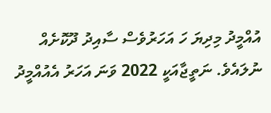އުއްމީދު މިދިޔަ ހަ އަހަރުވެސް ސާއިދު ދޫކޮށެއް ނުލައެވެ. ނަތީޖާއަކީ 2022 ވަނަ އަހަރު އެއުއްމީދު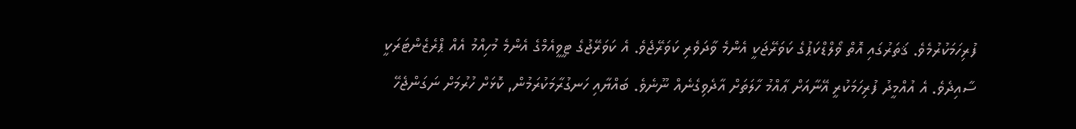ފުރިހަމަކުރުމެވެ. ޤަތަރުގައި އޮތް ވޯލްޑްކަޕުގެ ކަވަރޭޖަކީ އެންމެ ވާދަވެރި ކަވަރޭޖެވެ. އެ ކަވަރޭޖުގެ ޓީވީއެމްގެ އެންމެ މުހިއްމު އެއް ޕްރެޒެންޓަރަކީ ސާއިދެވެ. އެ އުއްމީދު ފުރިހަމަކުރީ އޭނާއަށް ޢާއްމު ހާލަތަށް އާދެވިގެނެއް ނޫނެވެ. ބައްޔާއި ހަނގުރާމަކުރަމުން, ކޮޅަށް ހުރުމަށް ނަގަންޖެހޭ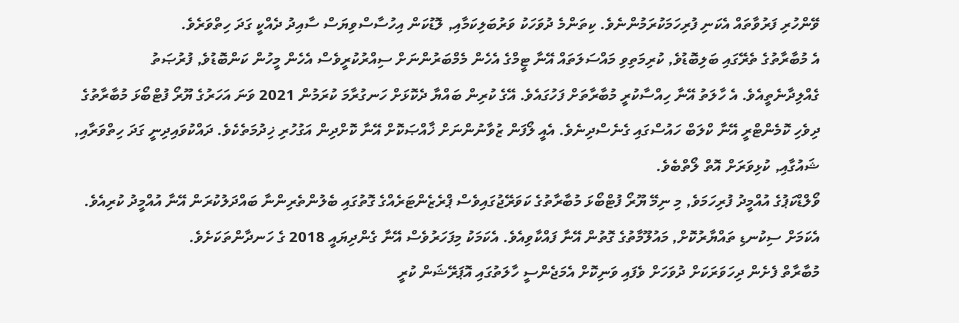ވޭންހުރި ފަރުވާތައް އެކަނި ފުރިހަމަކުރަމުންނެވެ. ކިތަންމެ ދުވަހަކު ވަރުބަލިކަމާއި, ލޮޑުކަން އިހުސާސްވިޔަސް ސާއިދު ދެއްކީ ގަދަ ހިތްވަރެވެ.
އެ މުބާރާތުގެ ތެރޭގައި ބަލިބޮޑުވެ, ކުރިމަތިވި މައްސަލަތައް އޭނާ ޓީމްގެ އެހެން މެމްބަރުންނަށް ސިއްރުކުރީވެސް އެހެން މީހުން ކަންބޮޑުވެ, ފުރުޞަތު ގެއްލިދާނެތީއެވެ. އެ ހާލަތު އޭނާ ހިއްސާކުރީ މުބާރާތަށް ފަހުގައެވެ. އޭގެ ކުރިން ބައްޔާ ދެކޮޅަށް ހަނގުރާމަ ކުރަމުން 2021 ވަނަ އަހަރުގެ ޔޫރޯ ފުޓްބޯޅަ މުބާރާތުގެ ދިވެހި ކޮމެންޓްރީ އޭނާ ކްލަބް ހައުސްގައި ގެނެސްދިނެވެ. އެއީ ލޯފަން ޒުވާނުންނަށް ޚާއްޞަކޮށް އޭނާ ކޮށްދިން އަގުހުރި ޚިދުމަތެކެވެ. ދައްކުވައިދިނީ ގަދަ ހިތްވަރާއި, ޝައުގާއި, ކުޅިވަރަށް އޮތް ލޯތްބެވެ.
ވޯލްޑްކަޕުގެ އުއްމީދު ފުރިހަމަވެ, މި ނިމޭ ޔޫރޯ ފުޓްބޯޅަ މުބާރާތުގެ ކަވަރޭޖުގައިވެސް ޕްރެޒެންޓަރެއްގެ ގޮތުގައި ބެލުންތެރިންނާ ބައްދަލުކުރަން އޭނާ އުއްމީދު ކުރިއެވެ. އެކަމަށް ސިކުނޑި ތައްޔާރުކޮށް, މައުލޫމާތުގެ ގޮތުން އޭނާ ފައްކާވިއެވެ. އެކަމަކު މިފަހަރުވެސް އޭނާ ގެންދިޔައީ 2018 ގެ ހަނދާންތަކަށެވެ.
މުބާރާތް ފެށެން ދިހަވަރަކަށް ދުވަހަށް ވެފައި ވަނިކޮށް އެމަޖެންސީ ހާލަތުގައި އޮޕަރޭޝަން ކުރީ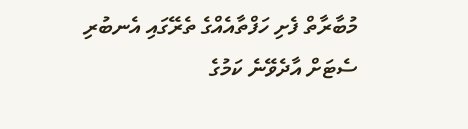މުބާރާތް ފެށި ހަފްތާއެއްގެ ތެރޭގައި އެނބުރި ސެޓަށް އާދެވޭނެ ކަމުގެ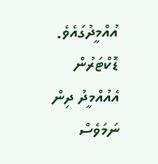އުއްމީދުގައެވެ. ޑޮކްޓަރުން އެއުއްމީދު ދިން ނަމަވެސް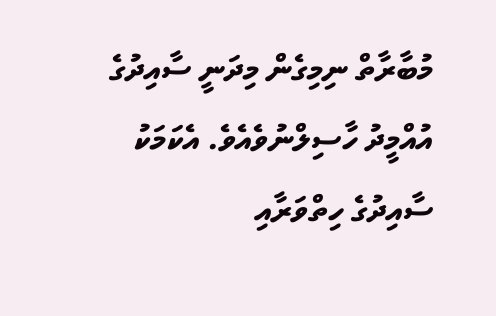މުބާރާތް ނިމިގެން މިދަނީ ސާއިދުގެ އުއްމީދު ހާސިލްނުވެއެވެ. އެކަމަކު ސާއިދުގެ ހިތްވަރާއި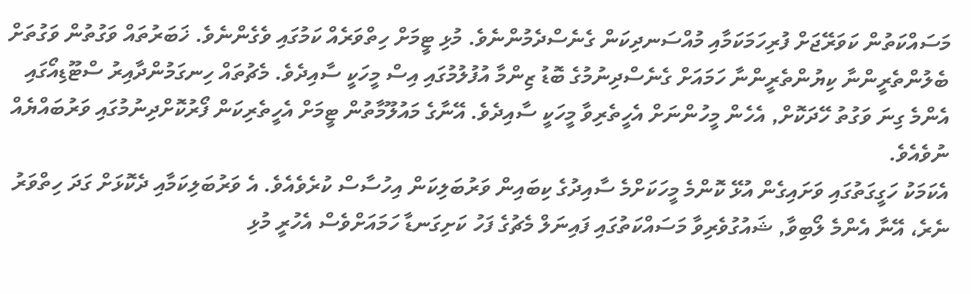މަސައްކަތުން ކަވަރޭޖަށް ފުރިހަމަކަމާއި މުއްސަނދިކަން ގެނެސްދެމުންނެވެ. މުޅި ޓީމަށް ހިތްވަރެއް ކަމުގައި ވެގެންނެވެ. ޚަބަރުތައް ވަގުތުން ވަގުތަށް ބެލުންތެރީންނާ ކިޔުންތެރީންނާ ހަމައަށް ގެނެސްދިނުމުގެ ބޮޑު ޒިންމާ އުފުލުމުގައި އިސް މީހަކީ ސާއިދެވެ. މެޗުތައް ހިނގަމުންދާއިރު ސްޓޫޑިއޯގައި އެންމެ ގިނަ ވަގުތު ހޭދަކޮށް, އެހެން މީހުންނަށް އެހީތެރިވާ މީހަކީ ސާއިދެވެ. އޭނާގެ މައުލޫމާތުން ޓީމަށް އެހީތެރިކަން ފޯރުކޮށްދިނުމުގައި ވަރުބައްޔެއް ނުވެއެވެ.
އެކަމަކު ހަގީގަތުގައި ވަށައިގެން އުޅޭ ކޮންމެ މީހަކަށްމެ ސާއިދުގެ ކިބައިން ވަރުބަލިކަން އިހުސާސް ކުރެވެއެވެ. އެ ވަރުބަލިކަމާއި ދެކޮޅަށް ގަދަ ހިތްވަރު ނެރެ، އޭނާ އެންމެ ލޯބިވާ, ޝައުގުވެރިވާ މަސައްކަތުގައި ފައިނަލް މެޗުގެ ފަހު ކަށިގަނޑާ ހަމައަށްވެސް އެހުރީ މުޅި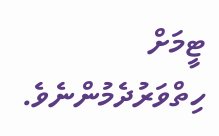ޓީމަށް ހިތްވަރުދެމުންނެވެ.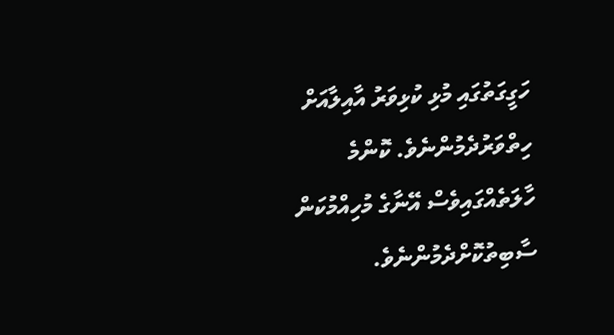ހަގީގަތުގައި މުޅި ކުޅިވަރު އާއިލާއަށް ހިތްވަރުދެމުންނެވެ. ކޮންމެ ހާލަތެއްގައިވެސް އޭނާގެ މުހިއްމުކަން ސާބިތުކޮށްދެމުންނެވެ.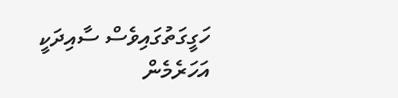ހަގީގަތުގައިވެސް ސާއިދަކީ އަހަރެމެން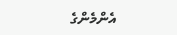އެންމެންގެ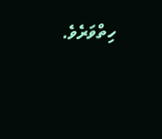ހިތްވަރެވެ.